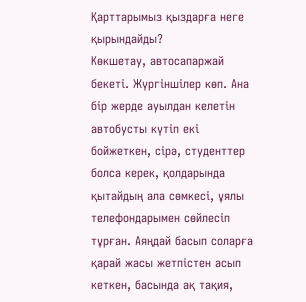Қарттарымыз қыздарға неге қырындайды?
Көкшетау, автосапаржай бекеті. Жүргіншілер көп. Ана бір жерде ауылдан келетін автобусты күтіп екі бойжеткен, сірә, студенттер болса керек, қолдарында қытайдың ала сөмкесі, ұялы телефондарымен сөйлесіп тұрған. Аяңдай басып соларға қарай жасы жетпістен асып кеткен, басында ақ тақия,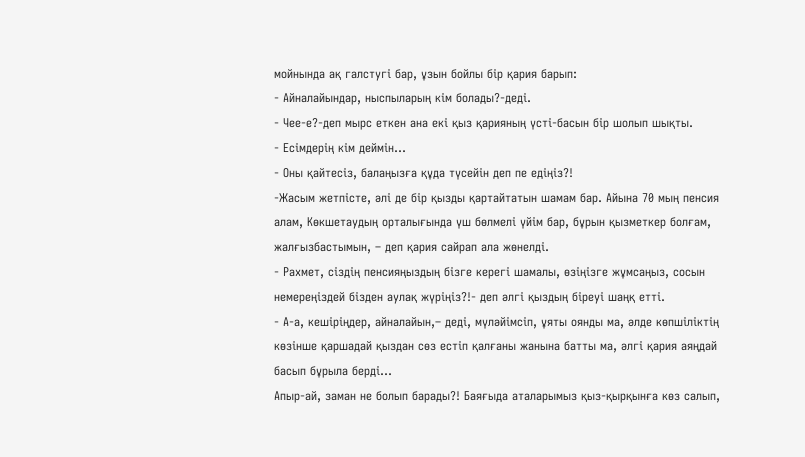мойнында ақ галстугі бар, ұзын бойлы бір қария барып:
- Айналайындар, ныспыларың кім болады?-деді.
- Чее-е?-деп мырс еткен ана екі қыз қарияның үсті-басын бір шолып шықты.
- Есімдерің кім деймін…
- Оны қайтесіз, балаңызға құда түсейін деп пе едіңіз?!
-Жасым жетпісте, әлі де бір қызды қартайтатын шамам бар. Айына 70 мың пенсия алам, Көкшетаудың орталығында үш бөлмелі үйім бар, бұрын қызметкер болғам, жалғызбастымын, – деп қария сайрап ала жөнелді.
- Рахмет, сіздің пенсияңыздың бізге керегі шамалы, өзіңізге жұмсаңыз, сосын немереңіздей бізден аулақ жүріңіз?!- деп әлгі қыздың біреуі шаңқ етті.
- А-а, кешіріңдер, айналайын,– деді, мүләйімсіп, ұяты оянды ма, әлде көпшіліктің көзінше қаршадай қыздан сөз естіп қалғаны жанына батты ма, әлгі қария аяңдай басып бұрыла берді…
Апыр-ай, заман не болып барады?! Баяғыда аталарымыз қыз-қырқынға көз салып,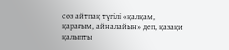сөз айтпақ түгілі «қалқам, қарағым, айналайын» деп, қазақи қалыпты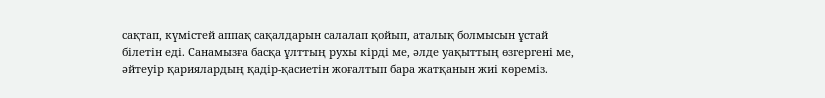сақтап, күмістей аппақ сақалдарын салалап қойып, аталық болмысын ұстай білетін еді. Санамызға басқа ұлттың рухы кірді ме, әлде уақыттың өзгергені ме, әйтеуір қариялардың қадір-қасиетін жоғалтып бара жатқанын жиі көреміз.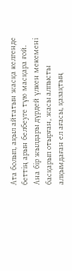Ата болып, ақыл айтатын жасқа келгенде беттің арын белбеуге түю масқара ғой.
Ана бір жылдары дүрдей үлкен мекемені басқарып отырған, жасы алпысты алқымдаған ел ағасы, қазақтың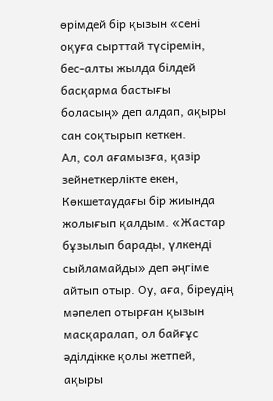өрімдей бір қызын «сені оқуға сырттай түсіремін, бес-алты жылда білдей басқарма бастығы боласың» деп алдап, ақыры сан соқтырып кеткен.
Ал, сол ағамызға, қазір зейнеткерлікте екен, Көкшетаудағы бір жиында жолығып қалдым. «Жастар бұзылып барады, үлкенді сыйламайды» деп әңгіме айтып отыр. Оу, аға, біреудің мәпелеп отырған қызын масқаралап, ол байғұс әділдікке қолы жетпей, ақыры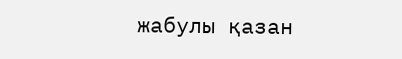жабулы қазан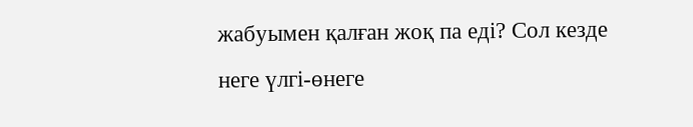жабуымен қалған жоқ па еді? Сол кезде неге үлгі-өнеге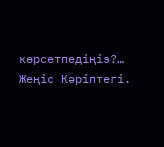көрсетпедіңіз?…
Жеңіс Кәріптегі.